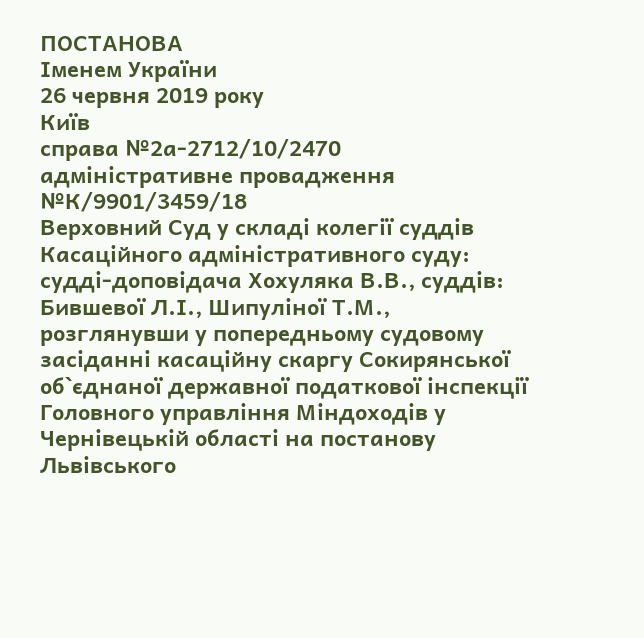ПОСТАНОВА
Іменем України
26 червня 2019 року
Київ
справа №2а-2712/10/2470
адміністративне провадження №К/9901/3459/18
Верховний Суд у складі колегії суддів Касаційного адміністративного суду:
судді-доповідача Хохуляка В.В., суддів: Бившевої Л.І., Шипуліної Т.М.,
розглянувши у попередньому судовому засіданні касаційну скаргу Сокирянської об`єднаної державної податкової інспекції Головного управління Міндоходів у Чернівецькій області на постанову Львівського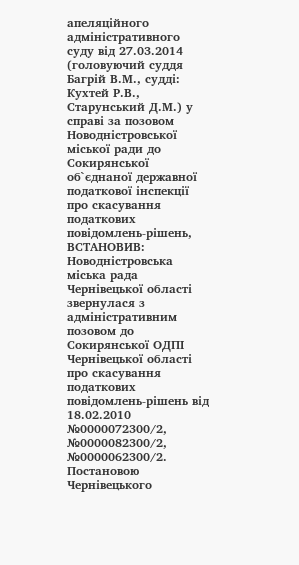апеляційного адміністративного суду від 27.03.2014 (головуючий суддя Багрій В.М., судді: Кухтей Р.В., Старунський Д.М.) у справі за позовом Новодністровської міської ради до Сокирянської об`єднаної державної податкової інспекції про скасування податкових повідомлень-рішень,
ВСТАНОВИВ:
Новодністровська міська рада Чернівецької області звернулася з адміністративним позовом до Сокирянської ОДПІ Чернівецької області про скасування податкових повідомлень-рішень від 18.02.2010 №0000072300/2, №0000082300/2, №0000062300/2.
Постановою Чернівецького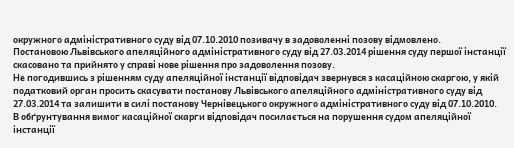окружного адміністративного суду від 07.10.2010 позивачу в задоволенні позову відмовлено.
Постановою Львівського апеляційного адміністративного суду від 27.03.2014 рішення суду першої інстанції скасовано та прийнято у справі нове рішення про задоволення позову.
Не погодившись з рішенням суду апеляційної інстанції відповідач звернувся з касаційною скаргою, у якій податковий орган просить скасувати постанову Львівського апеляційного адміністративного суду від 27.03.2014 та залишити в силі постанову Чернівецького окружного адміністративного суду від 07.10.2010.
В обґрунтування вимог касаційної скарги відповідач посилається на порушення судом апеляційної інстанції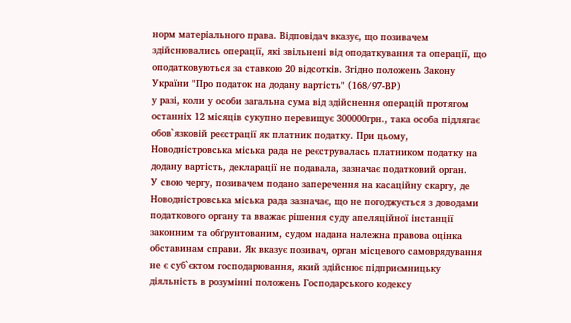норм матеріального права. Відповідач вказує, що позивачем здійснювались операції, які звільнені від оподаткування та операції, що оподатковуються за ставкою 20 відсотків. Згідно положень Закону України "Про податок на додану вартість" (168/97-ВР)
у разі, коли у особи загальна сума від здійснення операцій протягом останніх 12 місяців сукупно перевищує 300000грн., така особа підлягає обов`язковій реєстрації як платник податку. При цьому, Новодністровська міська рада не реєструвалась платником податку на додану вартість, декларації не подавала, зазначає податковий орган.
У свою чергу, позивачем подано заперечення на касаційну скаргу, де Новодністровська міська рада зазначає, що не погоджується з доводами податкового органу та вважає рішення суду апеляційної інстанції законним та обґрунтованим, судом надана належна правова оцінка обставинам справи. Як вказує позивач, орган місцевого самоврядування не є суб`єктом господарювання, який здійснює підприємницьку діяльність в розумінні положень Господарського кодексу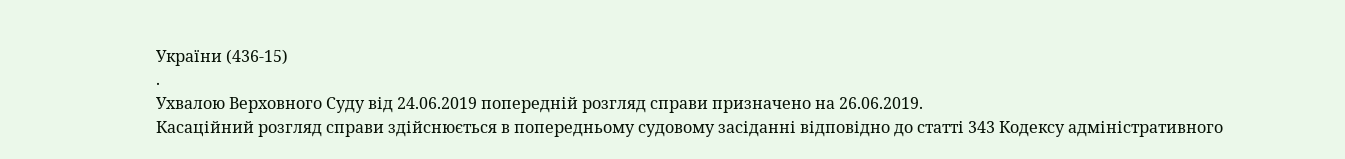України (436-15)
.
Ухвалою Верховного Суду від 24.06.2019 попередній розгляд справи призначено на 26.06.2019.
Касаційний розгляд справи здійснюється в попередньому судовому засіданні відповідно до статті 343 Кодексу адміністративного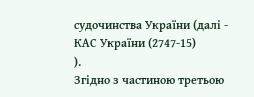судочинства України (далі - КАС України (2747-15)
).
Згідно з частиною третьою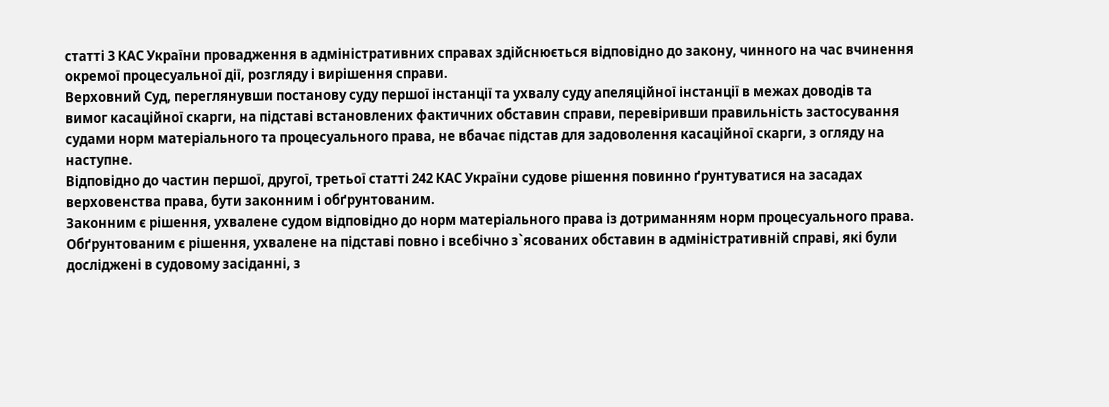статті 3 КАС України провадження в адміністративних справах здійснюється відповідно до закону, чинного на час вчинення окремої процесуальної дії, розгляду і вирішення справи.
Верховний Суд, переглянувши постанову суду першої інстанції та ухвалу суду апеляційної інстанції в межах доводів та вимог касаційної скарги, на підставі встановлених фактичних обставин справи, перевіривши правильність застосування судами норм матеріального та процесуального права, не вбачає підстав для задоволення касаційної скарги, з огляду на наступне.
Відповідно до частин першої, другої, третьої статті 242 КАС України судове рішення повинно ґрунтуватися на засадах верховенства права, бути законним і обґрунтованим.
Законним є рішення, ухвалене судом відповідно до норм матеріального права із дотриманням норм процесуального права. Обґрунтованим є рішення, ухвалене на підставі повно і всебічно з`ясованих обставин в адміністративній справі, які були досліджені в судовому засіданні, з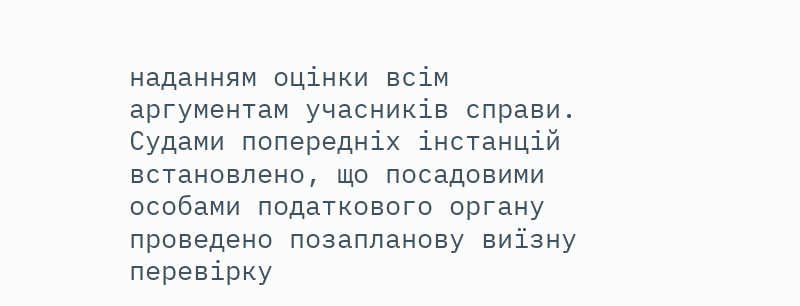наданням оцінки всім аргументам учасників справи.
Судами попередніх інстанцій встановлено, що посадовими особами податкового органу проведено позапланову виїзну перевірку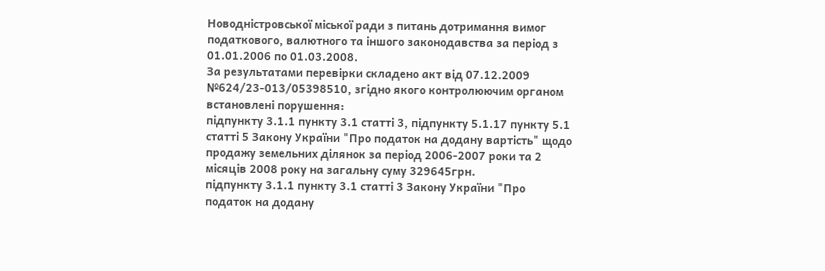Новодністровської міської ради з питань дотримання вимог податкового, валютного та іншого законодавства за період з 01.01.2006 по 01.03.2008.
За результатами перевірки складено акт від 07.12.2009 №624/23-013/05398510, згідно якого контролюючим органом встановлені порушення:
підпункту 3.1.1 пункту 3.1 статті 3, підпункту 5.1.17 пункту 5.1 статті 5 Закону України "Про податок на додану вартість" щодо продажу земельних ділянок за період 2006-2007 роки та 2 місяців 2008 року на загальну суму 329645грн.
підпункту 3.1.1 пункту 3.1 статті 3 Закону України "Про податок на додану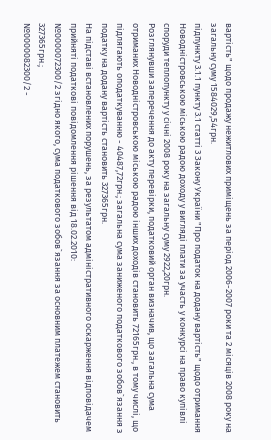вартість" щодо продажу нежитлових приміщень за період 2006-2007 роки та 2 місяців 2008 року на загальну суму 1584029,54грн.
підпункту 3.1.1 пункту 3.1 статті 3 Закону України "Про податок на додану вартість" щодо отримання Новодністровською міською радою доходу у вигляді плати за участь у конкурсі на право купівлі споруди теплопункту у січні 2008 року на загальну суму 2922,20грн.
Розглянувши заперечення до акту перевірки, податковий орган визначив, що загальна сума отриманих Новодністровською міською радою інших доходів становить 72165грн., в тому числі, що підлягають оподаткуванню - 40487,72грн.; загальна сума заниженого податкового зобов`язання з податку на додану вартість становить 327365грн.
На підставі встановлених порушень, за результатом адміністративного оскарження відповідачем прийняті податкові повідомлення рішення від 18.02.2010:
№0000072300/2 згідно якого, сума податкового зобов`язання за основним платежем становить 327365грн.;
№0000082300/2 -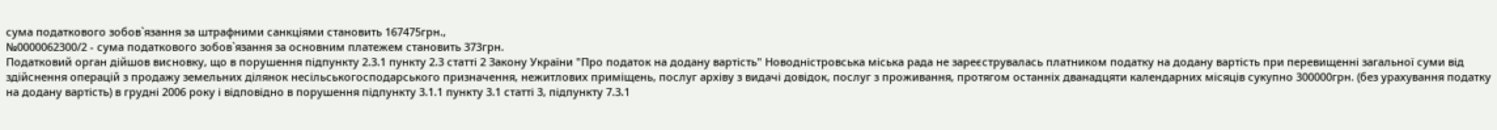сума податкового зобов`язання за штрафними санкціями становить 167475грн.,
№0000062300/2 - сума податкового зобов`язання за основним платежем становить 373грн.
Податковий орган дійшов висновку, що в порушення підпункту 2.3.1 пункту 2.3 статті 2 Закону України "Про податок на додану вартість" Новодністровська міська рада не зареєструвалась платником податку на додану вартість при перевищенні загальної суми від здійснення операцій з продажу земельних ділянок несільськогосподарського призначення, нежитлових приміщень, послуг архіву з видачі довідок, послуг з проживання, протягом останніх дванадцяти календарних місяців сукупно 300000грн. (без урахування податку на додану вартість) в грудні 2006 року і відповідно в порушення підпункту 3.1.1 пункту 3.1 статті 3, підпункту 7.3.1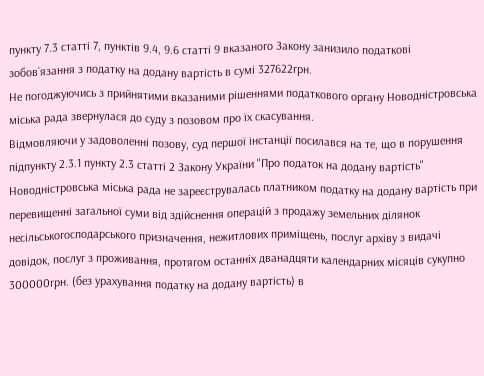пункту 7.3 статті 7, пунктів 9.4, 9.6 статті 9 вказаного Закону занизило податкові зобов`язання з податку на додану вартість в сумі 327622грн.
Не погоджуючись з прийнятими вказаними рішеннями податкового органу Новодністровська міська рада звернулася до суду з позовом про їх скасування.
Відмовляючи у задоволенні позову, суд першої інстанції посилався на те, що в порушення підпункту 2.3.1 пункту 2.3 статті 2 Закону України "Про податок на додану вартість" Новодністровська міська рада не зареєструвалась платником податку на додану вартість при перевищенні загальної суми від здійснення операцій з продажу земельних ділянок несільськогосподарського призначення, нежитлових приміщень, послуг архіву з видачі довідок, послуг з проживання, протягом останніх дванадцяти календарних місяців сукупно 300000грн. (без урахування податку на додану вартість) в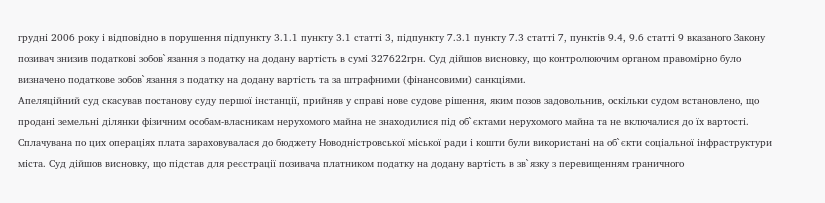грудні 2006 року і відповідно в порушення підпункту 3.1.1 пункту 3.1 статті 3, підпункту 7.3.1 пункту 7.3 статті 7, пунктів 9.4, 9.6 статті 9 вказаного Закону позивач знизив податкові зобов`язання з податку на додану вартість в сумі 327622грн. Суд дійшов висновку, що контролюючим органом правомірно було визначено податкове зобов`язання з податку на додану вартість та за штрафними (фінансовими) санкціями.
Апеляційний суд скасував постанову суду першої інстанції, прийняв у справі нове судове рішення, яким позов задовольнив, оскільки судом встановлено, що продані земельні ділянки фізичним особам-власникам нерухомого майна не знаходилися під об`єктами нерухомого майна та не включалися до їх вартості. Сплачувана по цих операціях плата зараховувалася до бюджету Новодністровської міської ради і кошти були використані на об`єкти соціальної інфраструктури міста. Суд дійшов висновку, що підстав для реєстрації позивача платником податку на додану вартість в зв`язку з перевищенням граничного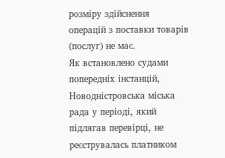розміру здійснення операцій з поставки товарів (послуг) не має.
Як встановлено судами попередніх інстанцій, Новодністровська міська рада у періоді, який підлягав перевірці, не реєструвалась платником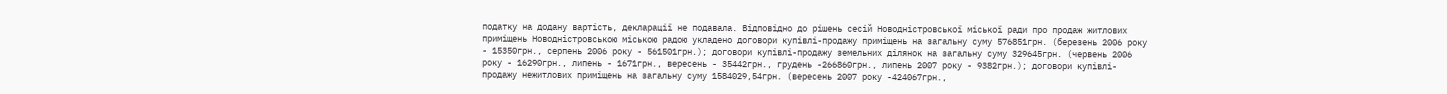податку на додану вартість, декларації не подавала. Відповідно до рішень сесій Новодністровської міської ради про продаж житлових приміщень Новодністровською міською радою укладено договори купівлі-продажу приміщень на загальну суму 576851грн. (березень 2006 року - 15350грн., серпень 2006 року - 561501грн.); договори купівлі-продажу земельних ділянок на загальну суму 329645грн. (червень 2006 року - 16290грн., липень - 1671грн., вересень - 35442грн., грудень -266860грн., липень 2007 року - 9382грн.); договори купівлі-продажу нежитлових приміщень на загальну суму 1584029,54грн. (вересень 2007 року -424067грн.,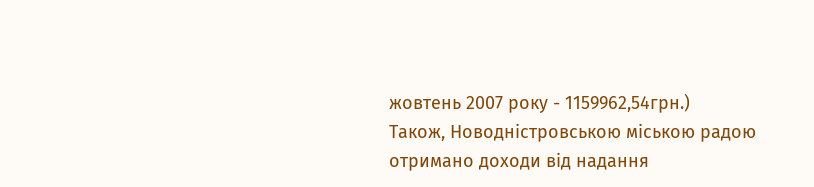жовтень 2007 року - 1159962,54грн.)
Також, Новодністровською міською радою отримано доходи від надання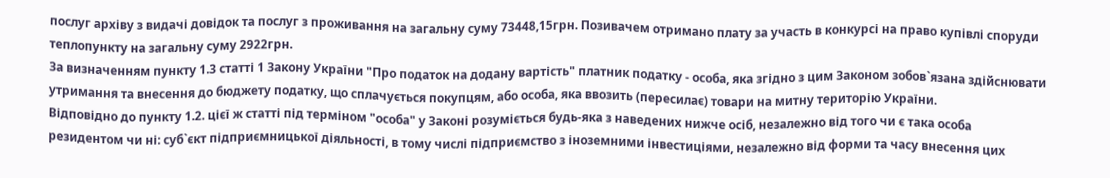послуг архіву з видачі довідок та послуг з проживання на загальну суму 73448,15грн. Позивачем отримано плату за участь в конкурсі на право купівлі споруди теплопункту на загальну суму 2922грн.
За визначенням пункту 1.3 статті 1 Закону України "Про податок на додану вартість" платник податку - особа, яка згідно з цим Законом зобов`язана здійснювати утримання та внесення до бюджету податку, що сплачується покупцям, або особа, яка ввозить (пересилає) товари на митну територію України.
Відповідно до пункту 1.2. цієї ж статті під терміном "особа" у Законі розуміється будь-яка з наведених нижче осіб, незалежно від того чи є така особа резидентом чи ні: суб`єкт підприємницької діяльності, в тому числі підприємство з іноземними інвестиціями, незалежно від форми та часу внесення цих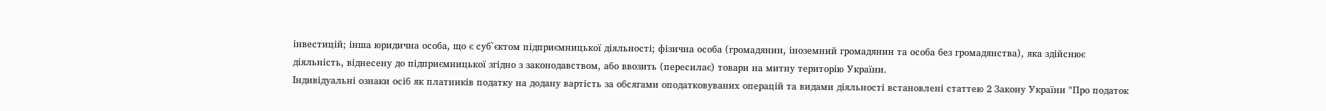інвестицій; інша юридична особа, що є суб`єктом підприємницької діяльності; фізична особа (громадянин, іноземний громадянин та особа без громадянства), яка здійснює діяльність, віднесену до підприємницької згідно з законодавством, або ввозить (пересилає) товари на митну територію України.
Індивідуальні ознаки осіб як платників податку на додану вартість за обсягами оподатковуваних операцій та видами діяльності встановлені статтею 2 Закону України "Про податок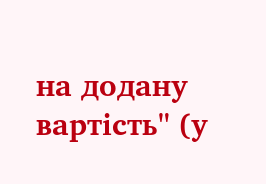на додану вартість" (у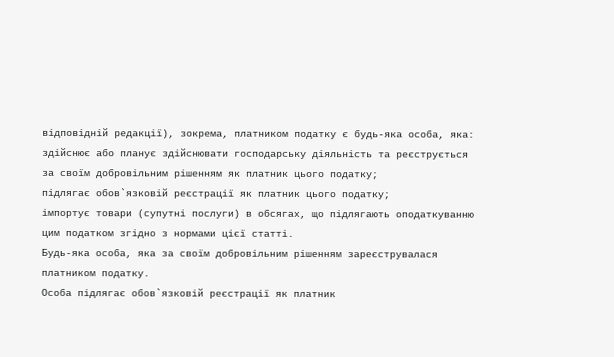відповідній редакції), зокрема, платником податку є будь-яка особа, яка:
здійснює або планує здійснювати господарську діяльність та реєструється за своїм добровільним рішенням як платник цього податку;
підлягає обов`язковій реєстрації як платник цього податку;
імпортує товари (супутні послуги) в обсягах, що підлягають оподаткуванню цим податком згідно з нормами цієї статті.
Будь-яка особа, яка за своїм добровільним рішенням зареєструвалася платником податку.
Особа підлягає обов`язковій реєстрації як платник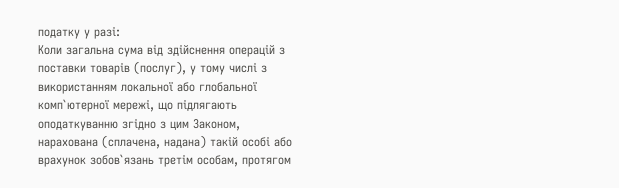податку у разі:
Коли загальна сума від здійснення операцій з поставки товарів (послуг), у тому числі з використанням локальної або глобальної комп`ютерної мережі, що підлягають оподаткуванню згідно з цим Законом, нарахована (сплачена, надана) такій особі або врахунок зобов`язань третім особам, протягом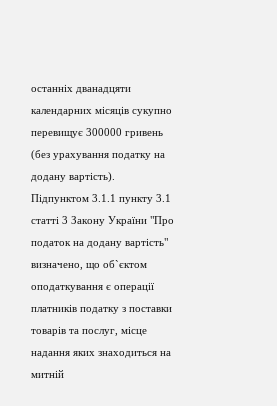останніх дванадцяти календарних місяців сукупно перевищує 300000 гривень (без урахування податку на додану вартість).
Підпунктом 3.1.1 пункту 3.1 статті 3 Закону України "Про податок на додану вартість" визначено, що об`єктом оподаткування є операції платників податку з поставки товарів та послуг, місце надання яких знаходиться на митній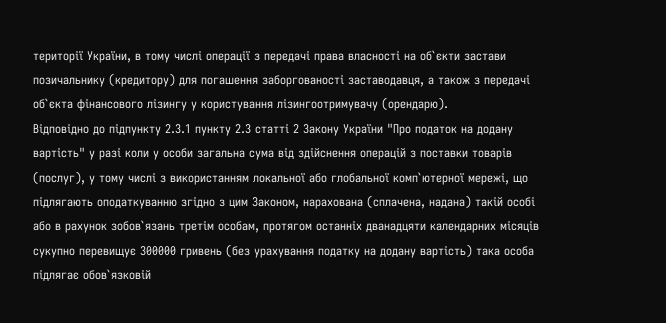території України, в тому числі операції з передачі права власності на об`єкти застави позичальнику (кредитору) для погашення заборгованості заставодавця, а також з передачі об`єкта фінансового лізингу у користування лізингоотримувачу (орендарю).
Відповідно до підпункту 2.3.1 пункту 2.3 статті 2 Закону України "Про податок на додану вартість" у разі коли у особи загальна сума від здійснення операцій з поставки товарів (послуг), у тому числі з використанням локальної або глобальної комп`ютерної мережі, що підлягають оподаткуванню згідно з цим Законом, нарахована (сплачена, надана) такій особі або в рахунок зобов`язань третім особам, протягом останніх дванадцяти календарних місяців сукупно перевищує 300000 гривень (без урахування податку на додану вартість) така особа підлягає обов`язковій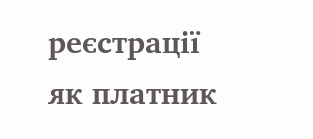реєстрації як платник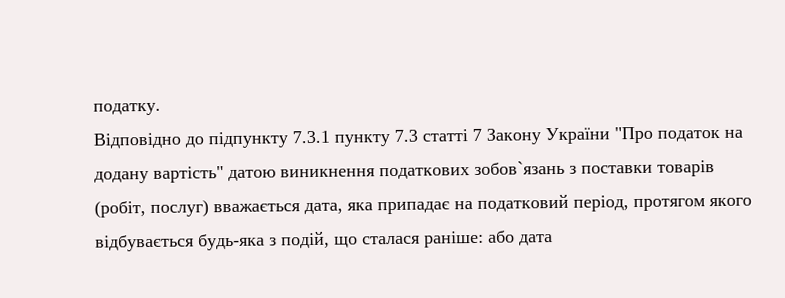податку.
Відповідно до підпункту 7.3.1 пункту 7.3 статті 7 Закону України "Про податок на додану вартість" датою виникнення податкових зобов`язань з поставки товарів (робіт, послуг) вважається дата, яка припадає на податковий період, протягом якого відбувається будь-яка з подій, що сталася раніше: або дата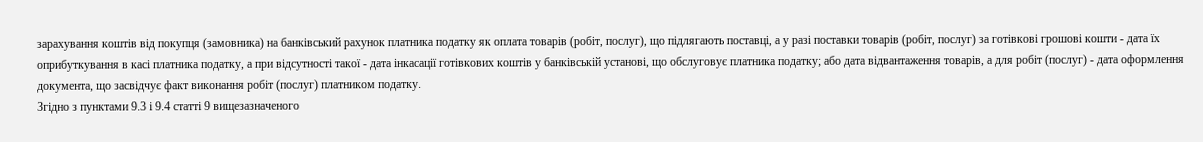зарахування коштів від покупця (замовника) на банківський рахунок платника податку як оплата товарів (робіт, послуг), що підлягають поставці, а у разі поставки товарів (робіт, послуг) за готівкові грошові кошти - дата їх оприбуткування в касі платника податку, а при відсутності такої - дата інкасації готівкових коштів у банківській установі, що обслуговує платника податку; або дата відвантаження товарів, а для робіт (послуг) - дата оформлення документа, що засвідчує факт виконання робіт (послуг) платником податку.
Згідно з пунктами 9.3 і 9.4 статті 9 вищезазначеного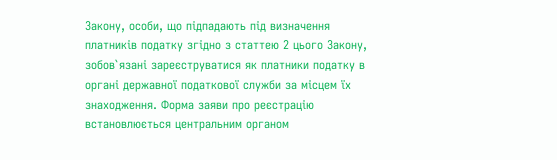Закону, особи, що підпадають під визначення платників податку згідно з статтею 2 цього Закону, зобов`язані зареєструватися як платники податку в органі державної податкової служби за місцем їх знаходження. Форма заяви про реєстрацію встановлюється центральним органом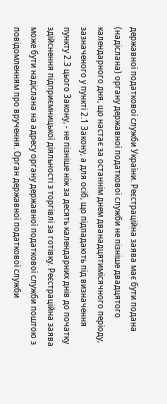державної податкової служби України. Реєстраційна заява має бути подана (надіслана) органу державної податкової служби не пізніше двадцятого календарного дня, що настає за останнім днем дванадцятимісячного періоду, зазначеного у пункті 2.1 Закону, а для осіб, що підпадають під визначення пункту 2.3 цього Закону, - не пізніше ніж за десять календарних днів до початку здійснення підприємницької діяльності з торгівлі за готівку. Реєстраційна заява може бути надіслана на адресу органу державної податкової служби поштою з повідомленням про вручення. Орган державної податкової служби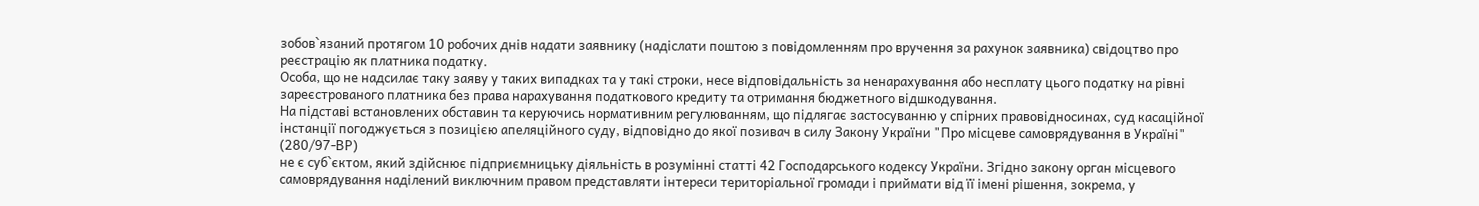зобов`язаний протягом 10 робочих днів надати заявнику (надіслати поштою з повідомленням про вручення за рахунок заявника) свідоцтво про реєстрацію як платника податку.
Особа, що не надсилає таку заяву у таких випадках та у такі строки, несе відповідальність за ненарахування або несплату цього податку на рівні зареєстрованого платника без права нарахування податкового кредиту та отримання бюджетного відшкодування.
На підставі встановлених обставин та керуючись нормативним регулюванням, що підлягає застосуванню у спірних правовідносинах, суд касаційної інстанції погоджується з позицією апеляційного суду, відповідно до якої позивач в силу Закону України "Про місцеве самоврядування в Україні" (280/97-ВР)
не є суб`єктом, який здійснює підприємницьку діяльність в розумінні статті 42 Господарського кодексу України. Згідно закону орган місцевого самоврядування наділений виключним правом представляти інтереси територіальної громади і приймати від її імені рішення, зокрема, у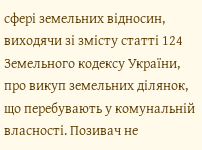сфері земельних відносин, виходячи зі змісту статті 124 Земельного кодексу України, про викуп земельних ділянок, що перебувають у комунальній власності. Позивач не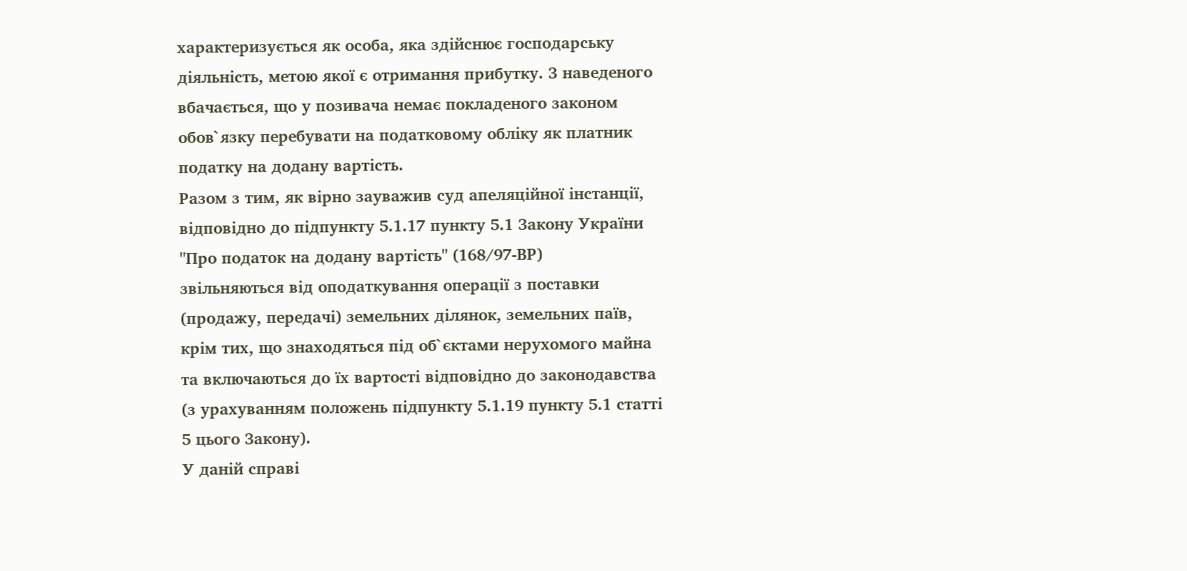характеризується як особа, яка здійснює господарську діяльність, метою якої є отримання прибутку. З наведеного вбачається, що у позивача немає покладеного законом обов`язку перебувати на податковому обліку як платник податку на додану вартість.
Разом з тим, як вірно зауважив суд апеляційної інстанції, відповідно до підпункту 5.1.17 пункту 5.1 Закону України "Про податок на додану вартість" (168/97-ВР)
звільняються від оподаткування операції з поставки (продажу, передачі) земельних ділянок, земельних паїв, крім тих, що знаходяться під об`єктами нерухомого майна та включаються до їх вартості відповідно до законодавства (з урахуванням положень підпункту 5.1.19 пункту 5.1 статті 5 цього Закону).
У даній справі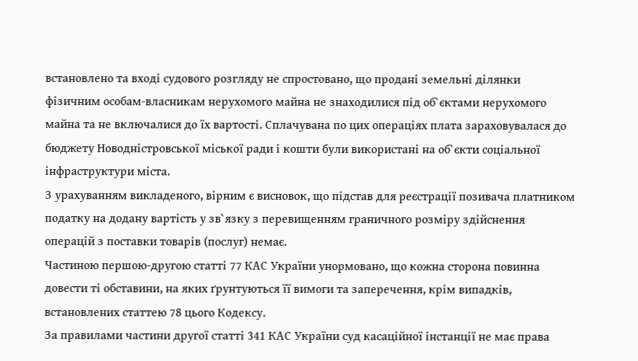встановлено та вході судового розгляду не спростовано, що продані земельні ділянки фізичним особам-власникам нерухомого майна не знаходилися під об`єктами нерухомого майна та не включалися до їх вартості. Сплачувана по цих операціях плата зараховувалася до бюджету Новодністровської міської ради і кошти були використані на об`єкти соціальної інфраструктури міста.
З урахуванням викладеного, вірним є висновок, що підстав для реєстрації позивача платником податку на додану вартість у зв`язку з перевищенням граничного розміру здійснення операцій з поставки товарів (послуг) немає.
Частиною першою-другою статті 77 КАС України унормовано, що кожна сторона повинна довести ті обставини, на яких ґрунтуються її вимоги та заперечення, крім випадків, встановлених статтею 78 цього Кодексу.
За правилами частини другої статті 341 КАС України суд касаційної інстанції не має права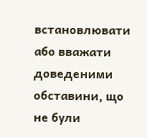встановлювати або вважати доведеними обставини, що не були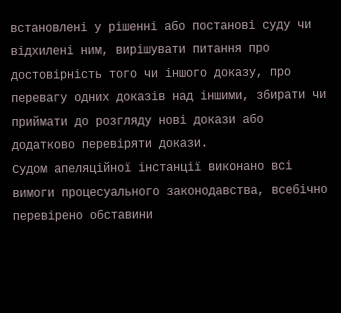встановлені у рішенні або постанові суду чи відхилені ним, вирішувати питання про достовірність того чи іншого доказу, про перевагу одних доказів над іншими, збирати чи приймати до розгляду нові докази або додатково перевіряти докази.
Судом апеляційної інстанції виконано всі вимоги процесуального законодавства, всебічно перевірено обставини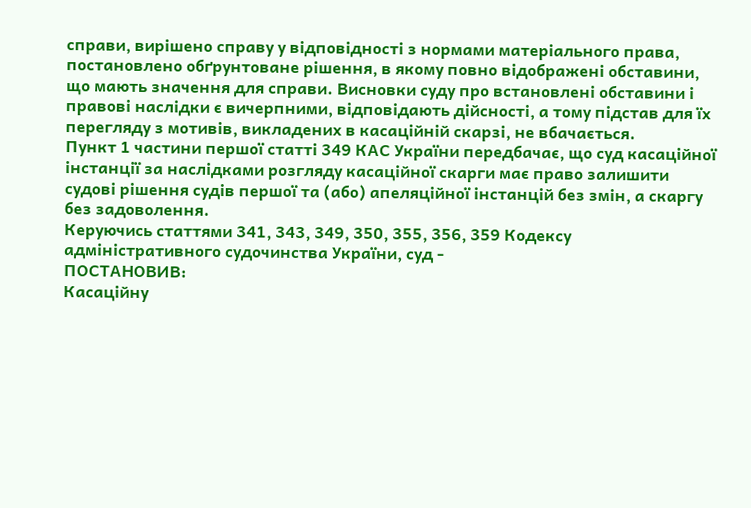справи, вирішено справу у відповідності з нормами матеріального права, постановлено обґрунтоване рішення, в якому повно відображені обставини, що мають значення для справи. Висновки суду про встановлені обставини і правові наслідки є вичерпними, відповідають дійсності, а тому підстав для їх перегляду з мотивів, викладених в касаційній скарзі, не вбачається.
Пункт 1 частини першої статті 349 КАС України передбачає, що суд касаційної інстанції за наслідками розгляду касаційної скарги має право залишити судові рішення судів першої та (або) апеляційної інстанцій без змін, а скаргу без задоволення.
Керуючись статтями 341, 343, 349, 350, 355, 356, 359 Кодексу адміністративного судочинства України, суд -
ПОСТАНОВИВ:
Касаційну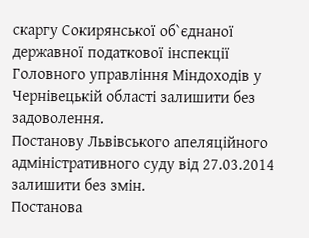скаргу Сокирянської об`єднаної державної податкової інспекції Головного управління Міндоходів у Чернівецькій області залишити без задоволення.
Постанову Львівського апеляційного адміністративного суду від 27.03.2014 залишити без змін.
Постанова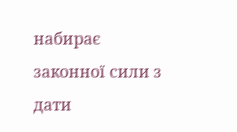набирає законної сили з дати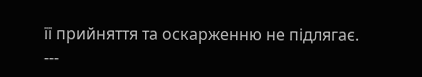її прийняття та оскарженню не підлягає.
---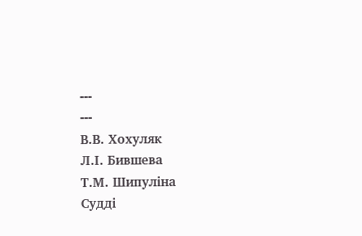---
---
В.В. Хохуляк
Л.І. Бившева
Т.М. Шипуліна
Судді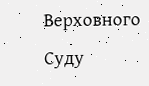Верховного Суду